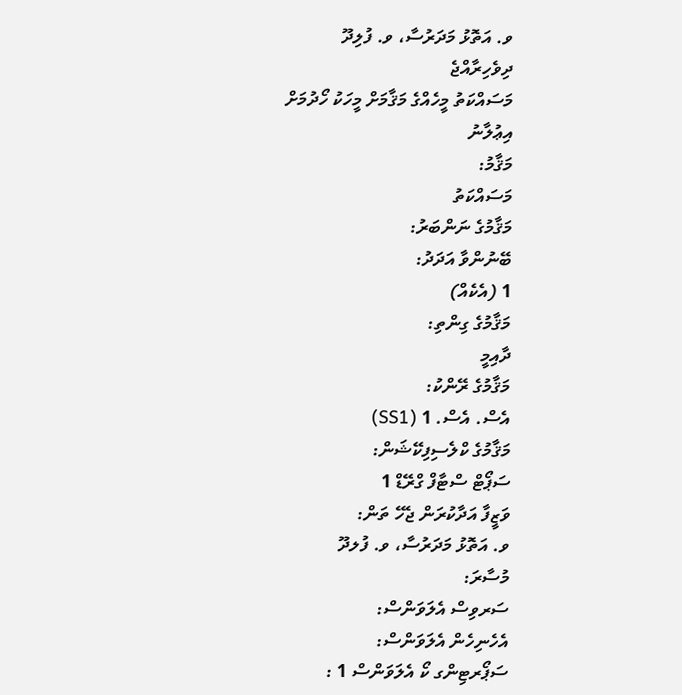ވ. އަތޮޅު މަދަރުސާ، ވ. ފުލިދޫ
ދިވެހިރާއްޖެ
މަސައްކަތު މީހެއްގެ މަޤާމަށް މީހަކު ހޯދުމަށް
އިޢުލާނު
މަޤާމު:
މަސައްކަތު
މަޤާމުގެ ނަންބަރު:
ބޭނުންވާ އަދަދު:
1 (އެކެއް)
މަޤާމުގެ ގިންތި:
ދާއިމީ
މަޤާމުގެ ރޭންކު:
އެސް. އެސް. 1 (SS1)
މަޤާމުގެ ކްލެސިފިކޭޝަން:
ސަޕޯޓް ސްޓާފް ގްރޭޑް 1
ވަޒީފާ އަދާކުރަން ޖެހޭ ތަން:
ވ. އަތޮޅު މަދަރުސާ، ވ. ފުލދޫ
މުސާރަ:
ސަރވިސް އެލަވަންސް:
އެހެނިހެން އެލަވަންސް:
ސަޕޯރޓިންގ ކޯ އެލަވަންސް 1 :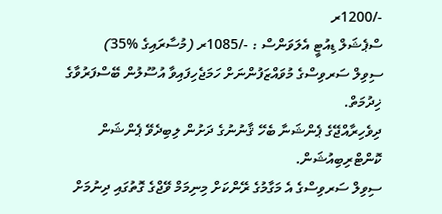-/1200ރ
ސްޕެޝަލް ޑިއުޓީ އެލަވަންސް : -/1085ރ (މުސާރައިގެ %35)
ސިވިލް ސަރވިސްގެ މުވައްޒަފުންނަށް ހަމަޖެހިފައިވާ އުސޫލުން ބޭސްފަރުވާގެ ޚިދުމަތް.
ދިވެހިރާއްޖޭގެ ޕެންޝަނާ ބެހޭ ޤާނުނުގެ ދަށުން ލިބިދެވޭ ޕެންޝަން ކޮންޓްރިބިއުޝަން.
ސިވިލް ސަރވިސްގެ އެ މަގާމުގެ ރޭންކަށް މިނިމަމް ވޭޖްގެ ގޮތުގައި ދިނުމަށް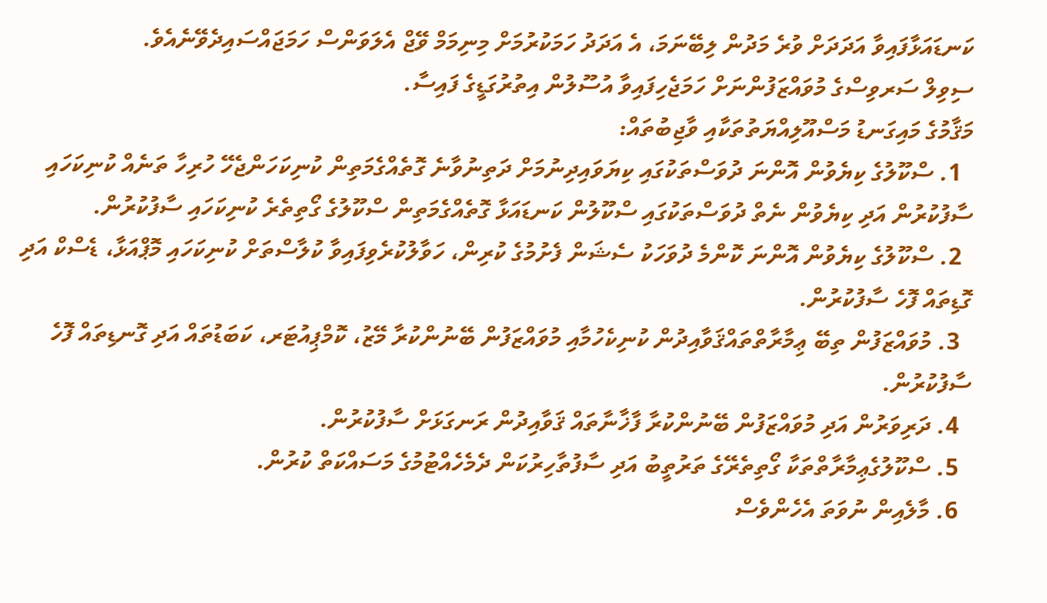ކަނޑައަޅާފައިވާ އަދަދަށް ވުރެ މަދުން ލިބޭނަމަ، އެ އަދަދު ހަމަކުރުމަށް މިނިމަމް ވޭޖް އެލަވަންސް ހަމަޖައްސައިދެވޭނެއެވެ.
ސިވިލް ސަރވިސްގެ މުވައްޒަފުންނަށް ހަމަޖެހިފައިވާ އުސޫލުން އިތުރުގަޑީގެ ފައިސާ.
މަޤާމުގެ މައިގަނޑު މަސްއޫލިއްޔަތުތަކާއި ވާޖިބުތައް:
  1. ސްކޫލުގެ ކިޔެވުން އޮންނަ ދުވަސްތަކުގައި ކިޔަވައިދިނުމަށް ދަތިނުވާނެ ގޮތެއްގެމަތިން ކުނިކަހަންޖެހޭ ހުރިހާ ތަނެއް ކުނިކަހައި ސާފުކުރުން އަދި ކިޔެވުން ނެތް ދުވަސްތަކުގައި ސްކޫލުން ކަނޑައަޅާ ގޮތެއްގެމަތިން ސްކޫލުގެ ގޯތިތެރެ ކުނިކަހައި ސާފުކުރުން.
  2. ސްކޫލުގެ ކިޔެވުން އޮންނަ ކޮންމެ ދުވަހަކު ސެޝަން ފެށުމުގެ ކުރިން، ހަވާލުކުރެވިފައިވާ ކުލާސްތަށް ކުނިކަހައި މޮޕްއަޅާ، ޑެސްކް އަދި ގޮޑިތައް ފޮހެ ސާފުކުރުން.
  3. މުވައްޒަފުން ތިބޭ ޢިމާރާތްތައްޤަވާއިދުން ކުނިކެހުމާއި މުވައްޒަފުން ބޭނުންކުރާ މޭޒު، ކޮމްޕިއުޓަރ، ކަބަޑުތައް އަދި ގޮނޑިތައް ފޮހެ ސާފުކުރުން.
  4. ދަރިވަރުން އަދި މުވައްޒަފުން ބޭނުންކުރާ ފާޚާނާތައް ޤަވާއިދުން ރަނގަޅަށް ސާފުކުރުން.
  5. ސްކޫލުގެޢިމާރާތްތަކާ ގޯތިތެރޭގެ ތަރުތީބު އަދި ސާފުތާހިރުކަން ދެމެހެއްޓުމުގެ މަސައްކަތް ކުރުން.
  6. މާލެއިން ނުވަތަ އެހެންވެސް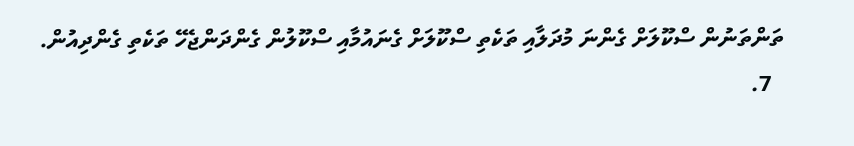ތަންތަނުން ސްކޫލަށް ގެންނަ މުދަލާއި ތަކެތި ސްކޫލަށް ގެނައުމާއި ސްކޫލުން ގެންދަންޖެހޭ ތަކެތި ގެންދިއުން.
  7.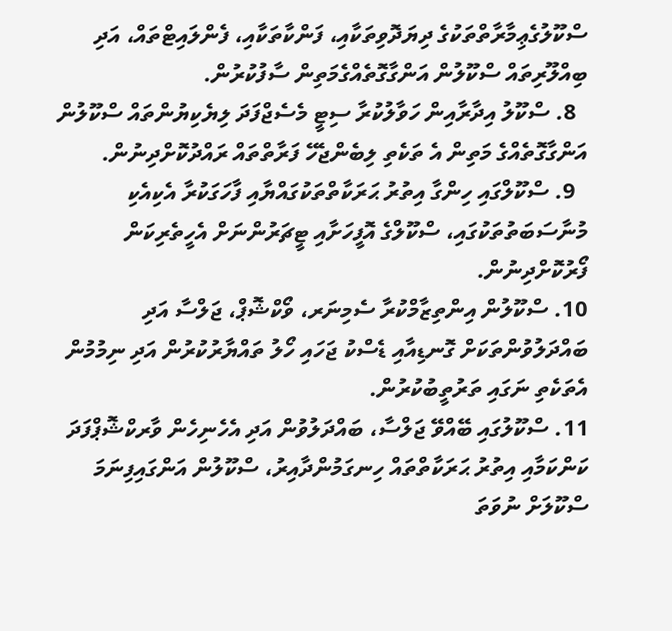ސްކޫލުގެޢިމާރާތްތަކުގެ ދިޔަދޮވިތަކާއި، ފަންކާތަކާއި، ފެންލައިޓްތައް، އަދި ބިއްލޫރިތައް ސްކޫލުން އަންގާގޮތެއްގެމަތިން ސާފުކުރުން.
  8. ސްކޫލު އިދާރާއިން ހަވާލުކުރާ ސިޓީ މެސެޖްފަދަ ލިޔެކިޔުންތައް ސްކޫލުން އަންގާގޮތެއްގެ މަތިން އެ ތަކެތި ލިބެންޖެހޭ ފަރާތްތައް ރައްދުކޮށްދިނުން.
  9. ސްކޫލްގައި ހިންގާ އިތުރު ޙަރަކާތްތަކުގައްޔާއި ފާހަގަކުރާ އެކިއެކި މުނާސަބަތުތަކުގައި، ސްކޫލްގެ އޮފީހަށާއި ޓީޗަރުންނަށް އެހީތެރިކަން ފޯރުކޮށްދިނުން.
10. ސްކޫލުން އިންތިޒާމްކުރާ ސެމިނަރ، ވޯކްޝޮޕް، ޖަލްސާ އަދި ބައްދަލުވުންތަކަށް ގޮނޑިއާއި ޑެސްކު ޖަހައި ހޯލު ތައްޔާރުކުރުން އަދި ނިމުމުން އެތަކެތި ނަގައި ތަރުތީބުކުރުން.
11. ސްކޫލުގައި ބޭއްވޭ ޖަލްސާ، ބައްދަލުވުން އަދި އެހެނިހެން ވާރކްޝޮޕްފަދަ ކަންކަމާއި އިތުރު ޙަރަކާތްތައް ހިނގަމުންދާއިރު، ސްކޫލުން އަންގައިފިނަމަ ސްކޫލަށް ނުވަތަ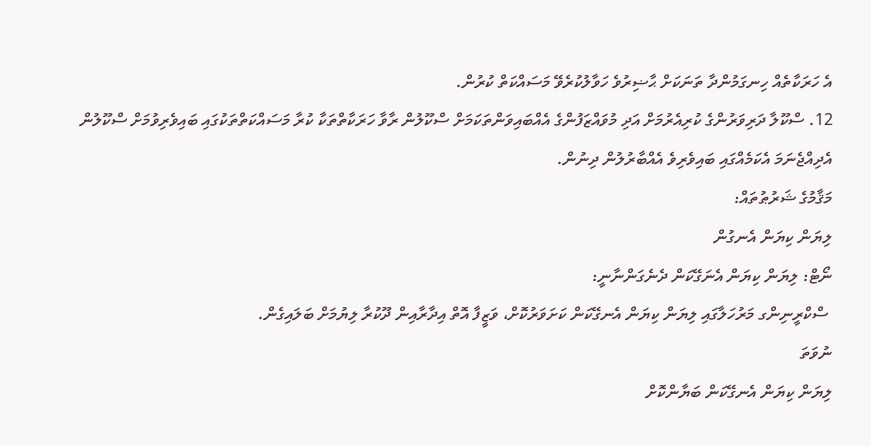އެ ހަރަކާތެއް ހިނގަމުންދާ ތަނަކަށް ޙާޟިރުވެ ހަވާލުކުރެވޭ މަސައްކަތް ކުރުން.
12. ސްކޫލާ ދަރިވަރުންގެ ކުރިއެރުމަށް އަދި މުވައްޒަފުންގެ އެއްބައިވަންތަކަމަށް ސްކޫލުން ރާވާ ހަރަކާތްތަކާ ކުރާ މަސައްކަތްތަކުގައި ބައިވެރިވުމަށް ސްކޫލުން އެދިއްޖެނަމަ އެކަމެއްގައި ބައިވެރިވެ އެއްބާރުލުން ދިނުން.
މަޤާމުގެ ޝަރުޠުތައް:
ލިޔަން ކިޔަން އެނގުން
ނޯޓް: ލިޔަން ކިޔަން އެނަގޭކަން ދެނެގަންނާނީ:
 ސްކްރީނިންގ މަރުހަލާގައި ލިޔަން ކިޔަން އެނގޭކަން ކަށަވަރުކޮށް، ވަޒީފާ އޮތް އިދާރާއިން ދޫކުރާ ލިޔުމަށް ބަލައިގެން.
ނުވަތަ
ލިޔަން ކިޔަން އެނގޭކަން ބަޔާންކޮށް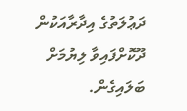ދަޢުލަތުގެ އިދާރާއަކުން ދޫކޮށްފައިވާ ލިޔުމަށް ބަލައިގެން.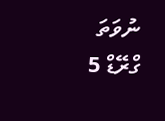ނުވަތަ
ގްރޭޑް 5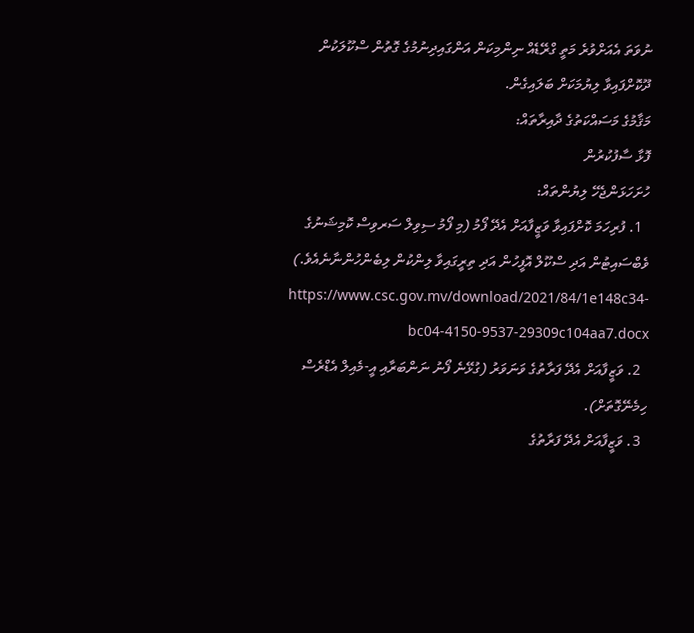ނުވަތަ އެއަށްވުރެ މަތީ ގްރޭޑެއް ނިންމިކަން އަންގައިދިނުމުގެ ގޮތުން ސްކޫލަކުން ދޫކޮށްފައިވާ ލިޔުމަކަށް ބަލައިގެން.
މަޤާމުގެ މަސައްކަތުގެ ދާއިރާތައް:
ފޮޅާ ސާފުކުރުން
ހުށަހަޅަންޖެހޭ ލިޔުންތައް:
  1. ފުރިހަމަ ކޮށްފައިވާ ވަޒީފާއަށް އެދޭ ފޯމު (މި ފޯމު ސިވިލް ސަރވިސް ކޮމިޝަނުގެ ވެބްސައިޓުން އަދި ސްކޫލް އޮފީހުން އަދި ތިރީގައިވާ ލިންކުން ލިބެންހުންނާނެއެވެ.)  https://www.csc.gov.mv/download/2021/84/1e148c34-bc04-4150-9537-29309c104aa7.docx
  2. ވަޒީފާއަށް އެދޭ ފަރާތުގެ ވަނަވަރު (ގުޅޭނެ ފޯނު ނަންބަރާއި އީ-މެއިލް އެޑްރެސް ހިމެނޭގޮތަށް).
  3. ވަޒީފާއަށް އެދޭ ފަރާތުގެ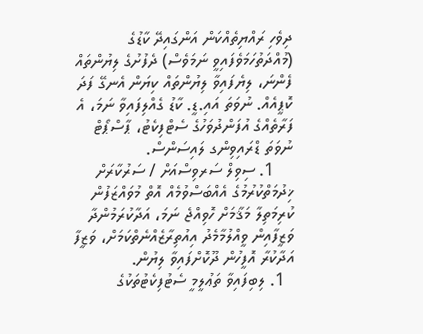ދިވެހި ރައްޔިތެއްކަން އަންގައިދޭ ކާޑުގެ (މުއްދަތުހަމަވެފައިވީ ނަމަވެސް) ދެފުށުގެ ލިޔުންތައް ފެންނަ، ލިޔެފައިވާ ލިޔުންތައް ކިޔަން އެނގޭ ފަދަ ކޮޕީއެއް. ނުވަތަ އައި.ޑީ. ކާޑު ގެއްލިފައިވާ ނަމަ، އެ ފަރާތެއްގެ އުފަންދުވަހުގެ ސެޓްފިކެޓު، ޕާސްޕޯޓް ނުވަތަ ޑްރައިވިންގ ލައިސަންސް.
    1. ސިވިލް ސަރވިސްއަށް / ސަރުކާރަށް ޚިދުމަތްކުރުމުގެ އެއްބަސްވުމެއް އޮތް މުވައްޒަފުން ކުރިމަތިލާ މަޤާމަށް ހޮވިއްޖެ ނަމަ، އަދާކުރަމުންދާ ވަޒީފާއިން ވީއްލުމާމެދު އިއުތިރާޒެއްނެތްކަމަށް، ވަޒީފާ އަދާކުރާ އޮފީހުން ދޫކޮށްފައިވާ ލިޔުން.
  1. ލިބިފައިވާ ތަޢުލީމީ ސެޓުފިކެޓުތަކުގެ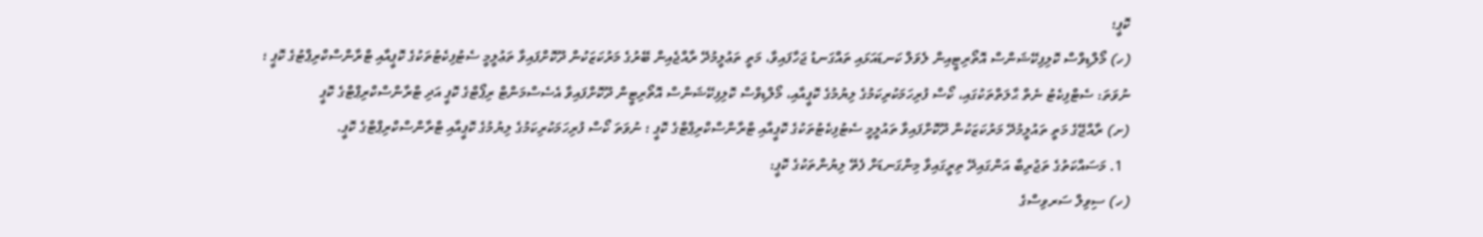ކޮޕީ؛
(ހ) މޯލްޑިވްސް ކޮލިފިކޭޝަންސް އޮތޯރިޓީއިން ލެވަލް ކަނޑައަޅައި ތައްގަނޑު ޖަހާފައިވާ، މަތީ ތަޢުލީމުދޭ ރާއްޖެއިން ބޭރުގެ މަރުކަޒަކުން ދޫކޮށްފައިވާ ތަޢުލީމީ ސެޓުފިކެޓުތަކުގެ ކޮޕީއާއި ޓްރާންސްކްރިޕްޓުގެ ކޮޕީ ؛
ނުވަތަ: ސެޓްފިކެޓު ނެތް ޙާލަތްތަކުގައި، ކޯސް ފުރިހަމަކުރިކަމުގެ ލިޔުމުގެ ކޮޕީއާއި، މޯލްޑިވްސް ކޮލިފިކޭޝަންސް އޮތޯރިޓީން ދޫކޮށްފައިވާ އެސެސްމަންޓް ރިޕޯޓްގެ ކޮޕީ އަދި ޓްރާންސްކްރިޕްޓްގެ ކޮޕީ
(ށ) ރާއްޖޭގެ މަތީ ތައުލީމުދޭ މަރުކަޒަކުން ދޫކޮށްފައިވާ ތައުލީމީ ސެޓުފިކެޓުތަކުގެ ކޮޕީއާއި ޓްރާންސްކްރިޕްޓްގެ ކޮޕީ ؛ ނުވަތަ ކޯސް ފުރިހަމަކުރިކަމުގެ ލިޔުމުގެ ކޮޕީއާއި ޓްރާންސްކްރިޕްޓްގެ ކޮޕީ.
  1. މަސައްކަތުގެ ތަޖުރިބާ އަންގައިދޭ ތިރީގައިވާ މިންގަނޑަށް ފެތޭ ލިޔުންތަކުގެ ކޮޕީ:
(ހ) ސިވިލް ސަރވިސްގެ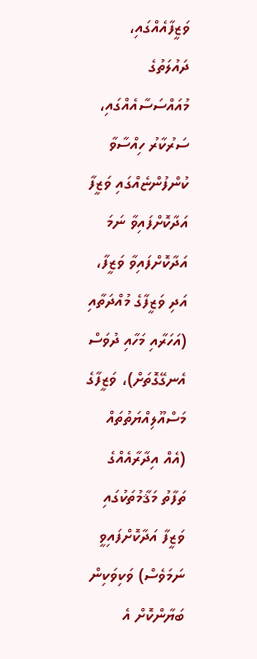ވަޒީފާއެއްގައި، ދައުލަތުގެ މުއައްސަސާއެއްގައި، ސަރުކާރު ހިއްސާވާ ކުންފުންޏެއްގައި ވަޒީފާ އަދާކޮށްފައިވާ ނަމަ އަދާކޮށްފައިވާ ވަޒީފާ، އަދި ވަޒީފާގެ މުއްދަތާއި (އަހަރާއި މަހާއި ދުވަސް އެނގޭގޮތަށް)، ވަޒީފާގެ މަސްއޫލިއްޔަތުތައް (އެއް އިދާރާއެއްގެ ތަފާތު މަޤާމުތަކުގައި ވަޒީފާ އަދާކޮށްފައިވީ ނަމަވެސް) ވަކިވަކިން ބަޔާންކޮށް އެ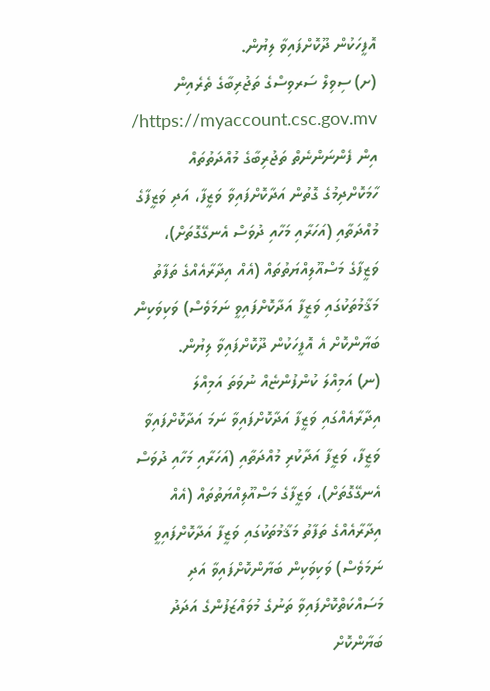އޮފީހަކުން ދޫކޮށްފައިވާ ލިޔުން.
(ށ) ސިވިލް ސަރވިސްގެ ތަޖުރިބާގެ ތެރެއިން https://myaccount.csc.gov.mv/ އިން ފެންނަންނެތް ތަޖުރިބާގެ މުއްދަތުތައް ހާމަކޮށްދިމުގެ ގޮތުން އަދާކޮށްފައިވާ ވަޒީފާ، އަދި ވަޒީފާގެ މުއްދަތާއި (އަހަރާއި މަހާއި ދުވަސް އެނގޭގޮތަށް)، ވަޒީފާގެ މަސްއޫލިއްޔަތުތައް (އެއް އިދާރާއެއްގެ ތަފާތު މަޤާމުތަކުގައި ވަޒީފާ އަދާކޮށްފައިވީ ނަމަވެސް) ވަކިވަކިން ބަޔާންކޮށް އެ އޮފީހަކުން ދޫކޮށްފައިވާ ލިޔުން.
(ނ) އަމިއްލަ ކުންފުންޏެއް ނުވަތަ އަމިއްލަ އިދާރާއެއްގައި ވަޒީފާ އަދާކޮށްފައިވާ ނަމަ އަދާކޮށްފައިވާ ވަޒީފާ، ވަޒީފާ އަދާކުރި މުއްދަތާއި (އަހަރާއި މަހާއި ދުވަސް އެނގޭގޮތަށް)، ވަޒީފާގެ މަސްއޫލިއްޔަތުތައް (އެއް އިދާރާއެއްގެ ތަފާތު މަޤާމުތަކުގައި ވަޒީފާ އަދާކޮށްފައިވީ ނަމަވެސް) ވަކިވަކިން ބަޔާންކޮށްފައިވާ އަދި މަސައްކަތްކޮށްފައިވާ ތަނުގެ މުވައްޒަފުންގެ އަދަދު ބަޔާންކޮށް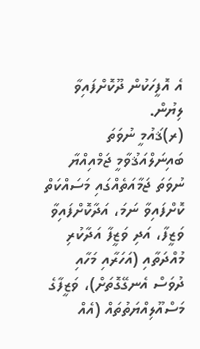އެ އޮފީހަކުން ދޫކޮށްފައިވާ ލިޔުން.
(ރ)ޤައުމީ ނުވަތަ ބައިނަލްއަޤުވާމީ ޖަމްއިއްޔާ ނުވަތަ ޖަމާއަތެއްގައި މަސައްކަތް ކޮށްފައިވާ ނަމަ، އަދާކޮށްފައިވާ ވަޒީފާ، އަދި ވަޒީފާ އަދާކުރި މުއްދަތާއި (އަހަރާއި މަހާއި ދުވަސް އެނގޭގޮތަށް)، ވަޒީފާގެ މަސްއޫލިއްޔަތުތައް (އެއް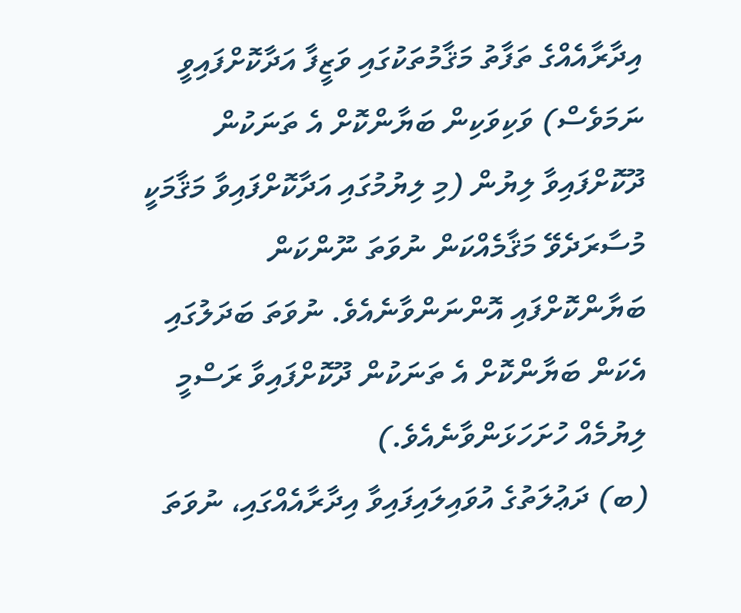އިދާރާއެއްގެ ތަފާތު މަޤާމުތަކުގައި ވަޒީފާ އަދާކޮށްފައިވީ ނަމަވެސް) ވަކިވަކިން ބަޔާންކޮށް އެ ތަނަކުން ދޫކޮށްފައިވާ ލިޔުން (މި ލިޔުމުގައި އަދާކޮށްފައިވާ މަޤާމަކީ މުސާރަދެވޭ މަޤާމެއްކަން ނުވަތަ ނޫންކަން ބަޔާންކޮށްފައި އޮންނަންވާނެއެވެ. ނުވަތަ ބަދަލުގައި އެކަން ބަޔާންކޮށް އެ ތަނަކުން ދޫކޮށްފައިވާ ރަސްމީ ލިޔުމެއް ހުށަހަޅަންވާނެއެވެ.)
(ބ) ދަޢުލަތުގެ އުވައިލައިފައިވާ އިދާރާއެއްގައި، ނުވަތަ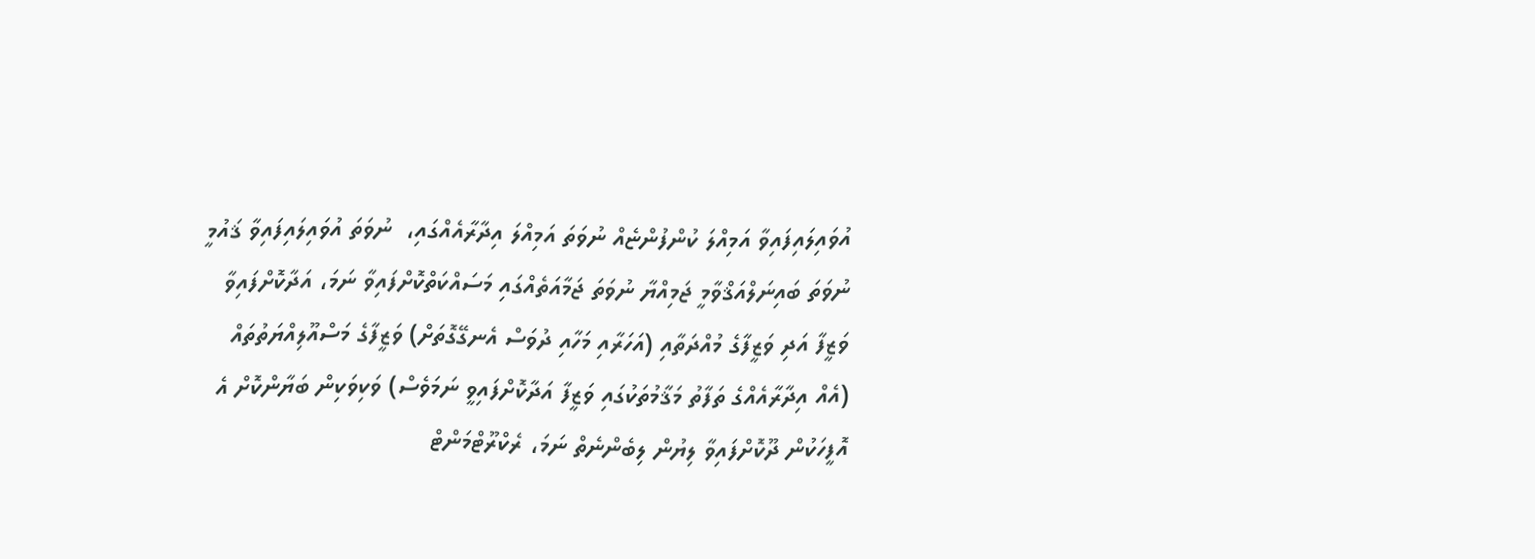އުވައިލައިފައިވާ އަމިއްލަ ކުންފުންޏެއް ނުވަތަ އަމިއްލަ އިދާރާއެއްގައި،  ނުވަތަ އުވައިލައިފައިވާ ޤައުމީ ނުވަތަ ބައިނަލްއަޤްވާމީ ޖަމިއްޔާ ނުވަތަ ޖަމާއަތެއްގައި މަސައްކަތްކޮށްފައިވާ ނަމަ، އަދާކޮށްފައިވާ ވަޒީފާ އަދި ވަޒީފާގެ މުއްދަތާއި (އަހަރާއި މަހާއި ދުވަސް އެނގޭގޮތަށް) ވަޒީފާގެ މަސްއޫލިއްޔަތުތައް (އެއް އިދާރާއެއްގެ ތަފާތު މަޤާމުތަކުގައި ވަޒީފާ އަދާކޮށްފައިވީ ނަމަވެސް) ވަކިވަކިން ބަޔާންކޮށް އެ އޮފީހަކުން ދޫކޮށްފައިވާ ލިޔުން ލިބެންނެތް ނަމަ، ރެކްރޫޓްމަންޓް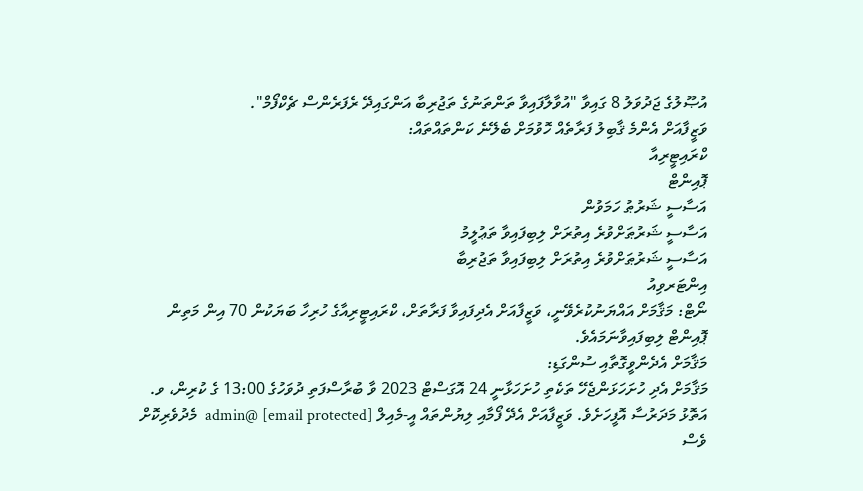އުޞޫލުގެ ޖަދުވަލު 8 ގައިވާ "އުވާލާފައިވާ ތަންތަނުގެ ތަޖުރިބާ އަންގައިދޭ ރެފަރެންސް ޗެކްފޯމް".
ވަޒީފާއަށް އެންމެ ޤާބިލު ފަރާތެއް ހޮވުމަށް ބެލޭނެ ކަންތައްތައް:
ކްރައިޓީރިއާ
ޕޮއިންޓް
އަސާސީ ޝަރުޠު ހަމަވުން
އަސާސީ ޝަރުޠަށްވުރެ އިތުރަށް ލިބިފައިވާ ތަޢުލީމު
އަސާސީ ޝަރުޠަށްވުރެ އިތުރަށް ލިބިފައިވާ ތަޖުރިބާ
އިންޓަރވިއު
ނޯޓް: މަޤާމަށް އައްޔަނުކުރެވޭނީ، ވަޒީފާއަށް އެދިފައިވާ ފަރާތަށް، ކްރައިޓީރިއާގެ ހުރިހާ ބަޔަކުން 70 އިން މަތިން ޕޮއިންޓް ލިބިފައިވާނަމައެވެ.
މަޤާމަށް އެދެންވީގޮތާއި ސުންގަޑި:
މަޤާމަށް އެދި ހުށަހަޅަންޖެހޭ ތަކެތި ހުށަހަޅާނީ 24 އޮގަސްޓް 2023 ވާ ބުރާސްފަތި ދުވަހުގެ 13:00 ގެ ކުރިން، ވ. އަތޮޅު މަދަރުސާ އޮފީހަށެވެ. ވަޒީފާއަށް އެދޭ ފޯމާއި ލިޔުންތައް އީ-މެއިލް admin@ [email protected]  މެދުވެރިކޮށް ވެސް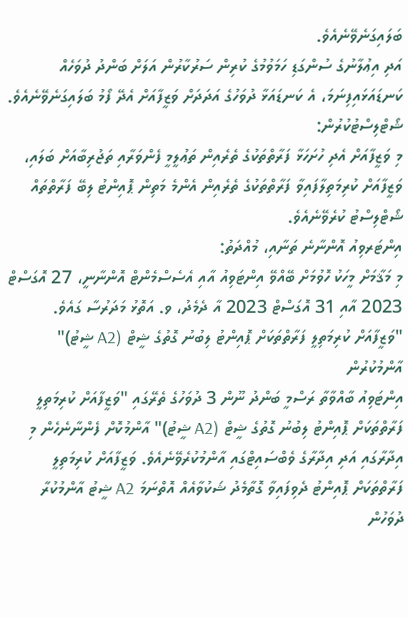ބަލައިގަނެވޭނެއެވެ.
އަދި އިޢުލާނުގެ ސުންގަޑި ހަމަވުމުގެ ކުރިން ސަރުކާރުން އަލަށް ބަންދު ދުވަހެއް ކަނޑައަޅައިފިނަމަ، އެ ކަނޑައަޅާ ދުވަހުގެ އަދަދަށް ވަޒީފާއަށް އެދޭ ފޯމު ބަލައިގަނެވޭނެއެވެ.
ޝޯޓްލިސްޓުކުރުން:
މި ވަޒީފާއަށް އެދި ހުށަހަޅާ ފަރާތްތަކުގެ ތެރެއިން ތަޢުލީމީ ފެންވަރާއި ތަޖުރިބާއަށް ބަލައި، ވަޒީފާއަށް ކުރިމަތިލާފައިވާ ފަރާތްތަކުގެ ތެރެއިން އެންމެ މަތިން ޕޮއިންޓު ލިބޭ ފަރާތްތައް ޝޯޓްލިސްޓު ކުރެވޭނެއެވެ.
އިންޓަރވިއު އޮންނާނެ ތަނާއި، މުއްދަތު:
މި މަޤާމަށް މީހަކު ހޮވުމަށް ބޭއްވޭ އިންޓަވިއު އާއި އެސެސްމެންޓް އޮންނާނީ، 27 އޮގަސްޓް 2023 އާއި 31 އޮގަސްޓް 2023 އާ ދެމެދު، ވ. އަތޮޅު މަދަރުސާ ގައެވެ.
"ވަޒީފާއަށް ކުރިމަތިލީ ފަރާތްތަކަށް ޕޮއިންޓު ލިބުނު ގޮތުގެ ޝީޓް (A2 ޝީޓު)" އާންމުކުރުން
އިންޓަވިއު ބާއްވާތާ ރަސްމީ ބަންދު ނޫން 3 ދުވަހުގެ ތެރޭގައި "ވަޒީފާއަށް ކުރިމަތިލީ ފަރާތްތަކަށް ޕޮއިންޓު ލިބުނު ގޮތުގެ ޝީޓް (A2 ޝީޓު)" އާންމުކޮށް ފެންނާނެހެން މި އިދާރާގައި އަދި އިދާރާގެ ވެބްސައިޓްގައި އާންމުކުރެވޭނެއެވެ. ވަޒީފާއަށް ކުރިމަތިލީ ފަރާތްތަކަށް ޕޮއިންޓު ދެވިފައިވާ ގޮތާމެދު ޝަކުވާއެއް އޮތްނަމަ A2 ޝީޓު އާންމުކުރާ ދުވަހުން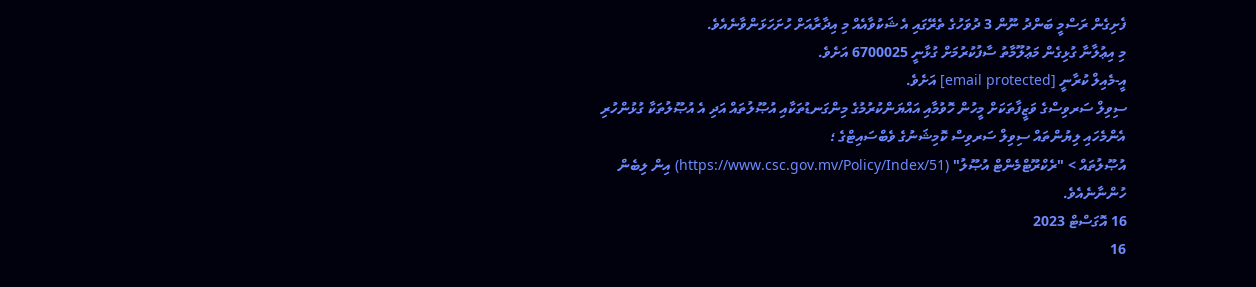ފެށިގެން ރަސްމީ ބަންދު ނޫން 3 ދުވަހުގެ ތެރޭގައި އެ ޝަކުވާއެއް މި އިދާރާއަށް ހުށަހަޅަންވާނެއެވެ.
މި އިޢުލާނާ ގުޅިގެން މަޢުލޫމާތު ސާފުކުރުމަށް ގުޅާނީ 6700025 އަށެވެ.
އީ-މެއިލް ކުރާނީ [email protected] އަށެވެ.
ސިވިލް ސަރވިސްގެ ވަޒީފާތަކަށް މީހުން ހޮވުމާއި އައްޔަންކުރުމުގެ މިންގަނޑުތަކާއި އުޞޫލުތައް އަދި އެ އުޞޫލުތަކާ ގުޅުންހުރި އެންމެހައި ލިޔުންތައް ސިވިލް ސަރވިސް ކޮމިޝަނުގެ ވެބްސައިޓްގެ ؛
އުޞޫލުތައް > "ރެކްރޫޓްމެންޓް އުޞޫލު" (https://www.csc.gov.mv/Policy/Index/51) އިން ލިބެން ހުންނާނެއެވެ.
16 އޮގަސްޓް 2023
16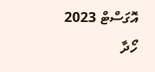އޮގަސްޓް 2023
ހޯދާ